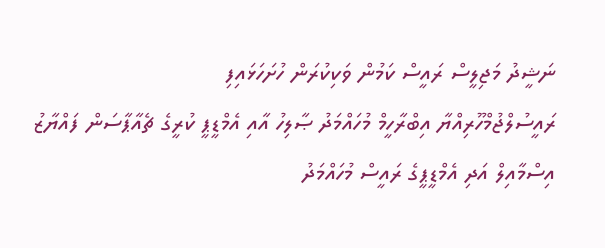ނަޝީދު މަޖިލީސް ރައީސް ކަމުން ވަކިކުރަން ހުށަހަޅައިފި
ރައީސުލްޖުމްހޫރިއްޔާ އިބްރާހީމް މުހައްމަދު ޞާލިހު އާއި އެމްޑީޕީ ކުރީގެ ޗެއާޕާސަން ފައްޔާޒު އިސްމާއިލް އަދި އެމްޑީޕީގެ ރައީސް މުހައްމަދު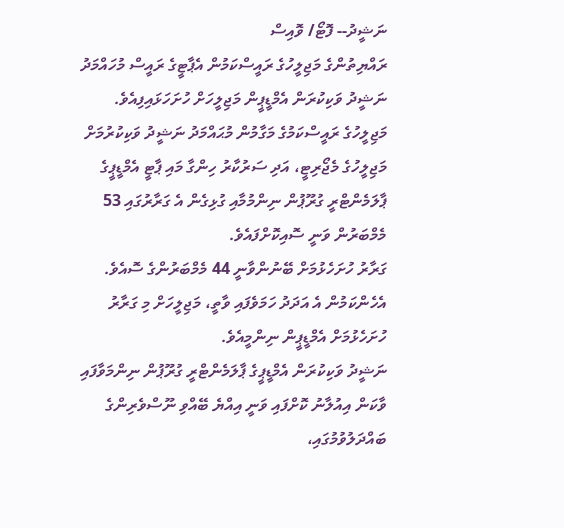ނަޝީދު-- ފޮޓޯ/ ވޮއިސް
ރައްޔިތުންގެ މަޖިލީހުގެ ރައީސްކަމުން އެޕާޓީގެ ރައީސް މުހައްމަދު ނަޝީދު ވަކިކުރަން އެމްޑީޕީން މަޖިލީހަށް ހުށަހަޅައިފިއެވެ.
މަޖިލީހުގެ ރައީސްކަމުގެ މަގާމުން މުޙައްމަދު ނަޝީދު ވަކިކުރުމަށް މަޖިލީހުގެ މެޖޯރިޓީ، އަދި ސަރުކާރު ހިންގާ މައި ޕާޓީ އެމްޑީޕީގެ ޕާލަމެންޓްރީ ގުރޫޕުން ނިންމުމާއި ގުޅިގެން އެ ގަރާރުގައި 53 މެމްބަރުން ވަނީ ސޮއިކޮށްފައެވެ.
ގަރާރު ހުށަހެޅުމަށް ބޭނުންވާނީ 44 މެމްބަރުންގެ ސޮއެވެ. އެހެންކަމުން އެ އަދަދު ހަމަވެފައި ވާތީ، މަޖިލީހަށް މި ގަރާރު ހުށަހެޅުމަށް އެމްޑީޕީން ނިންމީއެވެ.
ނަޝީދު ވަކިކުރަން އެމްޑީޕީގެ ޕާލަމެންޓްރީ ގުރޫޕުން ނިންމަވާފައި ވާކަން އިއުލާނު ކޮށްފައި ވަނީ އިއްޔެ ބޭއްވި ނޫސްވެރިންގެ ބައްދަލުވުމުގައި،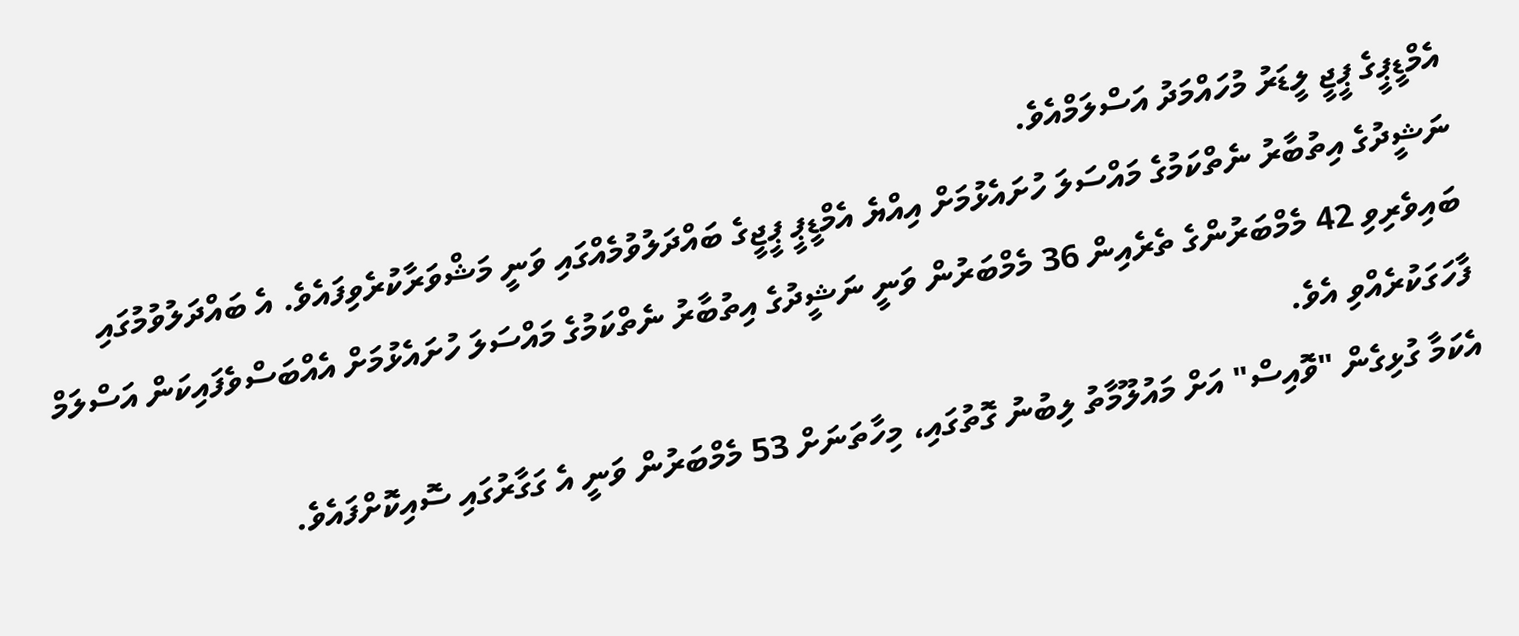އެމްޑީޕީގެ ޕީޖީ ލީޑަރު މުހައްމަދު އަސްލަމްއެވެ.
ނަޝީދުގެ އިތުބާރު ނެތްކަމުގެ މައްސަލަ ހުށައެޅުމަށް އިއްޔެ އެމްޑީޕީ ޕީޖީގެ ބައްދަލުވުމެއްގައި ވަނީ މަޝްވަރާކުރެވިފައެވެ. އެ ބައްދަލުވުމުގައި ބައިވެރިވި 42 މެމްބަރުންގެ ތެރެއިން 36 މެމްބަރުން ވަނީ ނަޝީދުގެ އިތުބާރު ނެތްކަމުގެ މައްސަލަ ހުށައެޅުމަށް އެއްބަސްވެފައިކަން އަސްލަމް ފާހަގަކުރެއްވި އެވެ.
އެކަމާ ގުޅިގެން "ވޮއިސް" އަށް މައުލޫމާތު ލިބުނު ގޮތުގައި، މިހާތަނަށް 53 މެމްބަރުން ވަނީ އެ ގަގާރުގައި ސޮއިކޮށްފައެވެ.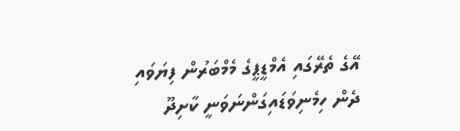އޭގެ ތެރޭގައި އެމްޑީޕީގެ މެމްބަރުން ފިޔަވައި ދެން ހިމެނިވަޑައިގަންނަވަނީ ކާށިދޫ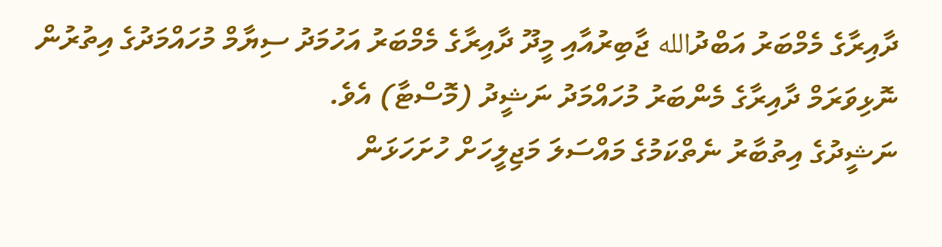ދާއިރާގެ މެމްބަރު އަބްދުالله ޖާބިރުއާއި މީދޫ ދާއިރާގެ މެމްބަރު އަހުމަދު ސިޔާމް މުހައްމަދުގެ އިތުރުން ނޮޅިވަރަމް ދާއިރާގެ މެންބަރު މުހައްމަދު ނަޝީދު (މޮސްޓާ) އެވެ.
ނަޝީދުގެ އިތުބާރު ނެތްކަމުގެ މައްސަލަ މަޖިލީހަށް ހުށަހަޅަން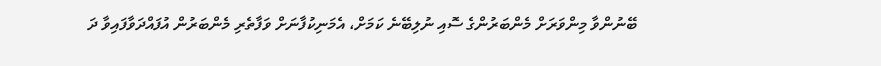ބޭނުންވާ މިންވަރަށް މެންބަރުންގެ ސޮއި ނުލިބޭނެ ކަމަށް، އެމަނިކުފާނަށް ވަފާތެރި މެންބަރުން އުފައްދަވާފައިވާ ދަ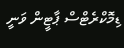ޑިމޮކްރެޓްސް ޕާޓީން ވަނީ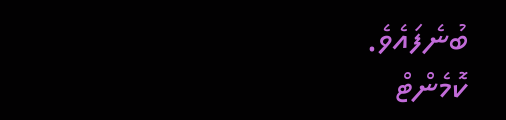ބުނެފައެވެ.
ކޮމެންޓް